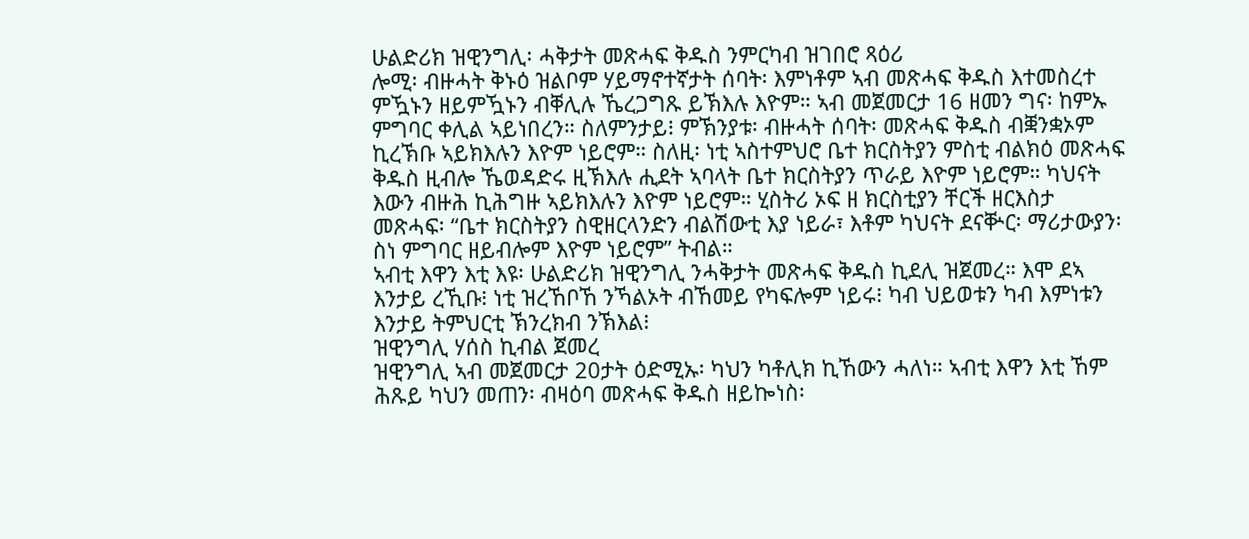ሁልድሪክ ዝዊንግሊ፡ ሓቅታት መጽሓፍ ቅዱስ ንምርካብ ዝገበሮ ጻዕሪ
ሎሚ፡ ብዙሓት ቅኑዕ ዝልቦም ሃይማኖተኛታት ሰባት፡ እምነቶም ኣብ መጽሓፍ ቅዱስ እተመስረተ ምዃኑን ዘይምዃኑን ብቐሊሉ ኼረጋግጹ ይኽእሉ እዮም። ኣብ መጀመርታ 16 ዘመን ግና፡ ከምኡ ምግባር ቀሊል ኣይነበረን። ስለምንታይ፧ ምኽንያቱ፡ ብዙሓት ሰባት፡ መጽሓፍ ቅዱስ ብቛንቋኦም ኪረኽቡ ኣይክእሉን እዮም ነይሮም። ስለዚ፡ ነቲ ኣስተምህሮ ቤተ ክርስትያን ምስቲ ብልክዕ መጽሓፍ ቅዱስ ዚብሎ ኼወዳድሩ ዚኽእሉ ሒደት ኣባላት ቤተ ክርስትያን ጥራይ እዮም ነይሮም። ካህናት እውን ብዙሕ ኪሕግዙ ኣይክእሉን እዮም ነይሮም። ሂስትሪ ኦፍ ዘ ክርስቲያን ቸርች ዘርእስታ መጽሓፍ፡ “ቤተ ክርስትያን ስዊዘርላንድን ብልሽውቲ እያ ነይራ፣ እቶም ካህናት ደናቝር፡ ማሪታውያን፡ ስነ ምግባር ዘይብሎም እዮም ነይሮም” ትብል።
ኣብቲ እዋን እቲ እዩ፡ ሁልድሪክ ዝዊንግሊ ንሓቅታት መጽሓፍ ቅዱስ ኪደሊ ዝጀመረ። እሞ ደኣ እንታይ ረኺቡ፧ ነቲ ዝረኸቦኸ ንኻልኦት ብኸመይ የካፍሎም ነይሩ፧ ካብ ህይወቱን ካብ እምነቱን እንታይ ትምህርቲ ኽንረክብ ንኽእል፧
ዝዊንግሊ ሃሰስ ኪብል ጀመረ
ዝዊንግሊ ኣብ መጀመርታ 20ታት ዕድሚኡ፡ ካህን ካቶሊክ ኪኸውን ሓለነ። ኣብቲ እዋን እቲ ኸም ሕጹይ ካህን መጠን፡ ብዛዕባ መጽሓፍ ቅዱስ ዘይኰነስ፡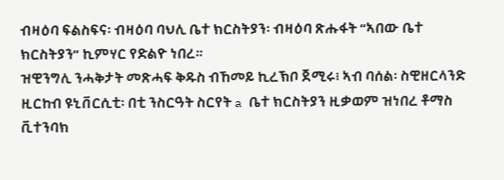ብዛዕባ ፍልስፍና፡ ብዛዕባ ባህሊ ቤተ ክርስትያን፡ ብዛዕባ ጽሑፋት “ኣበው ቤተ ክርስትያን” ኪምሃር የድልዮ ነበረ።
ዝዊንግሊ ንሓቅታት መጽሓፍ ቅዱስ ብኸመይ ኪረኽቦ ጀሚሩ፧ ኣብ ባሰል፡ ስዊዘርላንድ ዚርከብ ዩኒቨርሲቲ፡ በቲ ንስርዓት ስርየት a ቤተ ክርስትያን ዚቃወም ዝነበረ ቶማስ ቪተንባክ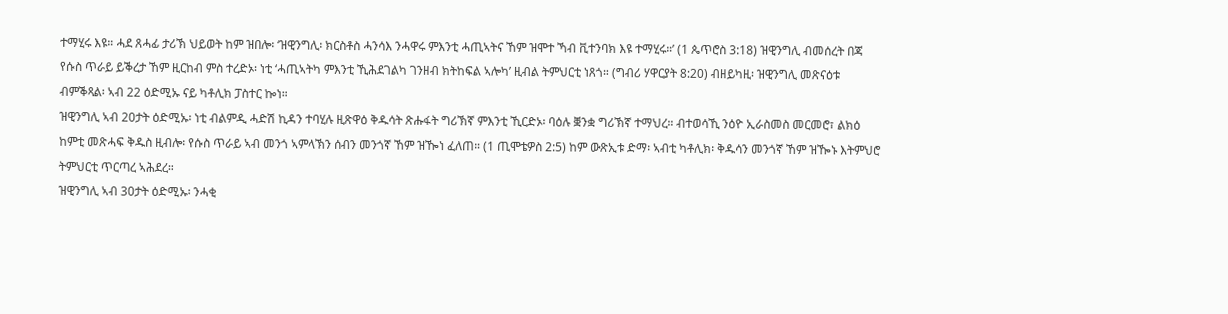ተማሂሩ እዩ። ሓደ ጸሓፊ ታሪኽ ህይወት ከም ዝበሎ፡ ‘ዝዊንግሊ፡ ክርስቶስ ሓንሳእ ንሓዋሩ ምእንቲ ሓጢኣትና ኸም ዝሞተ ኻብ ቪተንባክ እዩ ተማሂሩ።’ (1 ጴጥሮስ 3:18) ዝዊንግሊ ብመሰረት በጃ የሱስ ጥራይ ይቕረታ ኸም ዚርከብ ምስ ተረድኦ፡ ነቲ ‘ሓጢኣትካ ምእንቲ ኺሕደገልካ ገንዘብ ክትከፍል ኣሎካ’ ዚብል ትምህርቲ ነጸጎ። (ግብሪ ሃዋርያት 8:20) ብዘይካዚ፡ ዝዊንግሊ መጽናዕቱ ብምቕጻል፡ ኣብ 22 ዕድሚኡ ናይ ካቶሊክ ፓስተር ኰነ።
ዝዊንግሊ ኣብ 20ታት ዕድሚኡ፡ ነቲ ብልምዲ ሓድሽ ኪዳን ተባሂሉ ዚጽዋዕ ቅዱሳት ጽሑፋት ግሪኽኛ ምእንቲ ኺርድኦ፡ ባዕሉ ቛንቋ ግሪኽኛ ተማህረ። ብተወሳኺ ንዕዮ ኢራስመስ መርመሮ፣ ልክዕ ከምቲ መጽሓፍ ቅዱስ ዚብሎ፡ የሱስ ጥራይ ኣብ መንጎ ኣምላኽን ሰብን መንጎኛ ኸም ዝዀነ ፈለጠ። (1 ጢሞቴዎስ 2:5) ከም ውጽኢቱ ድማ፡ ኣብቲ ካቶሊክ፡ ቅዱሳን መንጎኛ ኸም ዝዀኑ እትምህሮ ትምህርቲ ጥርጣረ ኣሕደረ።
ዝዊንግሊ ኣብ 30ታት ዕድሚኡ፡ ንሓቂ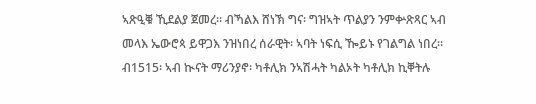ኣጽዒቑ ኺደልያ ጀመረ። ብኻልእ ሸነኽ ግና፡ ግዝኣት ጥልያን ንምቍጽጻር ኣብ መላእ ኤውሮጳ ይዋጋእ ንዝነበረ ሰራዊት፡ ኣባት ነፍሲ ዀይኑ የገልግል ነበረ። ብ1515፡ ኣብ ኲናት ማሪንያኖ፡ ካቶሊክ ንኣሽሓት ካልኦት ካቶሊክ ኪቐትሉ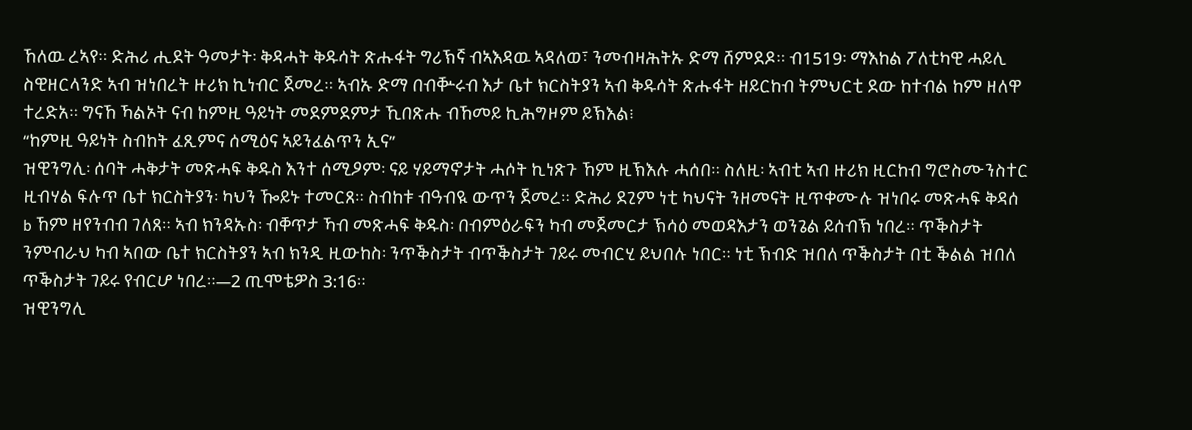ኸለዉ ረኣየ። ድሕሪ ሒደት ዓመታት፡ ቅዳሓት ቅዱሳት ጽሑፋት ግሪኽኛ ብኣእዳዉ ኣዳለወ፣ ንመብዛሕትኡ ድማ ሸምደዶ። ብ1519፡ ማእከል ፖለቲካዊ ሓይሊ ስዊዘርላንድ ኣብ ዝነበረት ዙሪክ ኪነብር ጀመረ። ኣብኡ ድማ በብቝሩብ እታ ቤተ ክርስትያን ኣብ ቅዱሳት ጽሑፋት ዘይርከብ ትምህርቲ ደው ከተብል ከም ዘለዋ ተረድአ። ግናኸ ኻልኦት ናብ ከምዚ ዓይነት መደምደምታ ኺበጽሑ ብኸመይ ኪሕግዞም ይኽእል፧
“ከምዚ ዓይነት ስብከት ፈጺምና ሰሚዕና ኣይንፈልጥን ኢና”
ዝዊንግሊ፡ ሰባት ሓቅታት መጽሓፍ ቅዱስ እንተ ሰሚዖም፡ ናይ ሃይማኖታት ሓሶት ኪነጽጉ ኸም ዚኽእሉ ሓሰበ። ስለዚ፡ ኣብቲ ኣብ ዙሪክ ዚርከብ ግሮስሙንስተር ዚብሃል ፍሉጥ ቤተ ክርስትያን፡ ካህን ዀይኑ ተመርጸ። ስብከቱ ብዓብዪ ውጥን ጀመረ። ድሕሪ ደጊም ነቲ ካህናት ንዘመናት ዚጥቀሙሉ ዝነበሩ መጽሓፍ ቅዳሰ b ኸም ዘየንብብ ገለጸ። ኣብ ክንዳኡስ፡ ብቐጥታ ኻብ መጽሓፍ ቅዱስ፡ በብምዕራፍን ካብ መጀመርታ ኽሳዕ መወዳእታን ወንጌል ይሰብኽ ነበረ። ጥቕስታት ንምብራህ ካብ ኣበው ቤተ ክርስትያን ኣብ ክንዲ ዚውከስ፡ ንጥቕስታት ብጥቕስታት ገይሩ መብርሂ ይህበሉ ነበር። ነቲ ኽብድ ዝበለ ጥቕስታት በቲ ቕልል ዝበለ ጥቕስታት ገይሩ የብርሆ ነበረ።—2 ጢሞቴዎስ 3:16።
ዝዊንግሊ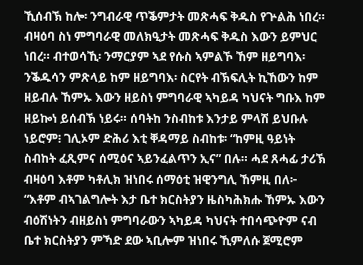ኺሰብኽ ከሎ፡ ንግብራዊ ጥቕምታት መጽሓፍ ቅዱስ የጕልሕ ነበረ። ብዛዕባ ስነ ምግባራዊ መለክዒታት መጽሓፍ ቅዱስ እውን ይምህር ነበረ። ብተወሳኺ፡ ንማርያም ኣደ የሱስ ኣምልኾ ኸም ዘይግባእ፡ ንቕዱሳን ምጽላይ ከም ዘይግባእ፡ ስርየት ብኽፍሊት ኪኸውን ከም ዘይብሉ ኸምኡ እውን ዘይስነ ምግባራዊ ኣካይዳ ካህናት ግቡእ ከም ዘይኰነ ይሰብኽ ነይሩ። ሰባትከ ንስብከቱ እንታይ ምላሽ ይህቡሉ ነይሮም፧ ገሊኦም ድሕሪ እቲ ቐዳማይ ስብከቱ፡ “ከምዚ ዓይነት ስብከት ፈጺምና ሰሚዕና ኣይንፈልጥን ኢና” በሉ። ሓደ ጸሓፊ ታሪኽ ብዛዕባ እቶም ካቶሊክ ዝነበሩ ሰማዕቲ ዝዊንግሊ ኸምዚ በለ፦ “እቶም ብኣገልግሎት እታ ቤተ ክርስትያን ዜስካሕክሑ ኸምኡ እውን ብዕሽነትን ብዘይስነ ምግባራውን ኣካይዳ ካህናት ተበሳጭዮም ናብ ቤተ ክርስትያን ምኻድ ደው ኣቢሎም ዝነበሩ ኺምለሱ ጀሚሮም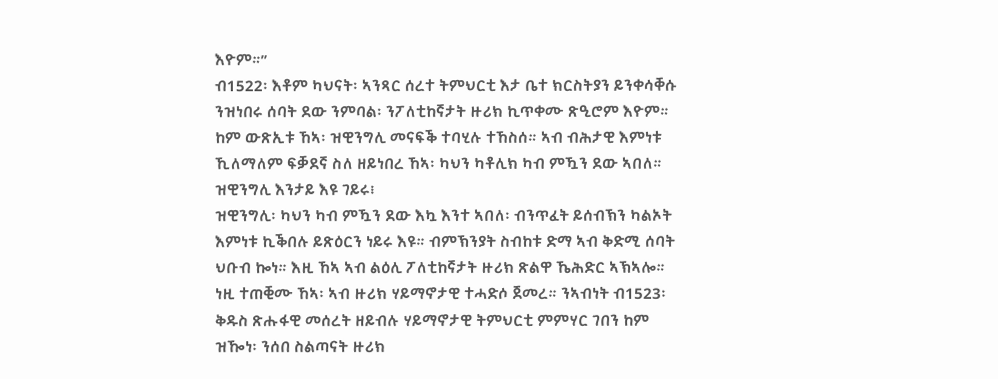እዮም።”
ብ1522፡ እቶም ካህናት፡ ኣንጻር ሰረተ ትምህርቲ እታ ቤተ ክርስትያን ይንቀሳቐሱ ንዝነበሩ ሰባት ደው ንምባል፡ ንፖለቲከኛታት ዙሪክ ኪጥቀሙ ጽዒሮም እዮም። ከም ውጽኢቱ ኸኣ፡ ዝዊንግሊ መናፍቕ ተባሂሉ ተኸስሰ። ኣብ ብሕታዊ እምነቱ ኺለማለም ፍቓደኛ ስለ ዘይነበረ ኸኣ፡ ካህን ካቶሊክ ካብ ምዃን ደው ኣበለ።
ዝዊንግሊ እንታይ እዩ ገይሩ፧
ዝዊንግሊ፡ ካህን ካብ ምዃን ደው እኳ እንተ ኣበለ፡ ብንጥፈት ይሰብኽን ካልኦት እምነቱ ኪቕበሉ ይጽዕርን ነይሩ እዩ። ብምኽንያት ስብከቱ ድማ ኣብ ቅድሚ ሰባት ህቡብ ኰነ። እዚ ኸኣ ኣብ ልዕሊ ፖለቲከኛታት ዙሪክ ጽልዋ ኼሕድር ኣኽኣሎ። ነዚ ተጠቒሙ ኸኣ፡ ኣብ ዙሪክ ሃይማኖታዊ ተሓድሶ ጀመረ። ንኣብነት ብ1523፡ ቅዱስ ጽሑፋዊ መሰረት ዘይብሉ ሃይማኖታዊ ትምህርቲ ምምሃር ገበን ከም ዝዀነ፡ ንሰበ ስልጣናት ዙሪክ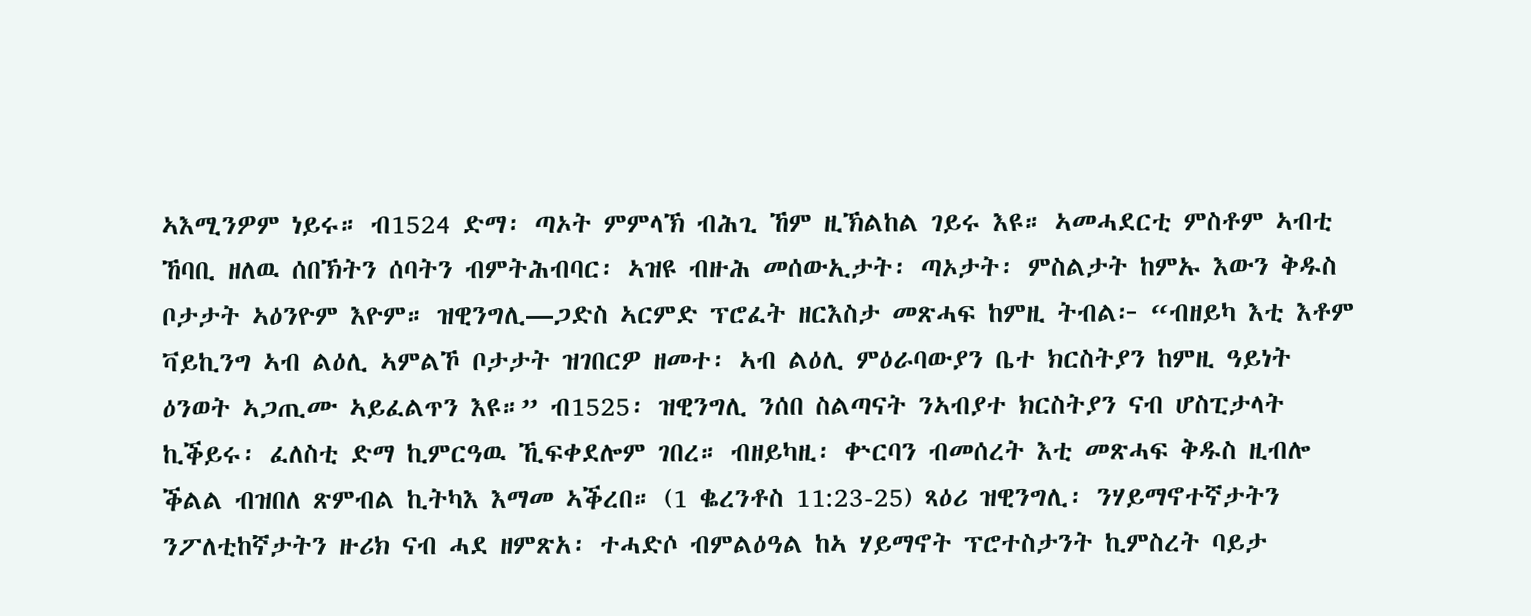ኣእሚንዎም ነይሩ። ብ1524 ድማ፡ ጣኦት ምምላኽ ብሕጊ ኸም ዚኽልከል ገይሩ እዩ። ኣመሓደርቲ ምስቶም ኣብቲ ኸባቢ ዘለዉ ሰበኽትን ሰባትን ብምትሕብባር፡ ኣዝዩ ብዙሕ መሰውኢታት፡ ጣኦታት፡ ምስልታት ከምኡ እውን ቅዱስ ቦታታት ኣዕንዮም እዮም። ዝዊንግሊ—ጋድስ ኣርምድ ፕሮፈት ዘርእስታ መጽሓፍ ከምዚ ትብል፦ “ብዘይካ እቲ እቶም ቫይኪንግ ኣብ ልዕሊ ኣምልኾ ቦታታት ዝገበርዎ ዘመተ፡ ኣብ ልዕሊ ምዕራባውያን ቤተ ክርስትያን ከምዚ ዓይነት ዕንወት ኣጋጢሙ ኣይፈልጥን እዩ።” ብ1525፡ ዝዊንግሊ ንሰበ ስልጣናት ንኣብያተ ክርስትያን ናብ ሆስፒታላት ኪቕይሩ፡ ፈለስቲ ድማ ኪምርዓዉ ኺፍቀደሎም ገበረ። ብዘይካዚ፡ ቍርባን ብመሰረት እቲ መጽሓፍ ቅዱስ ዚብሎ ቕልል ብዝበለ ጽምብል ኪትካእ እማመ ኣቕረበ። (1 ቈረንቶስ 11:23-25) ጻዕሪ ዝዊንግሊ፡ ንሃይማኖተኛታትን ንፖለቲከኛታትን ዙሪክ ናብ ሓደ ዘምጽአ፡ ተሓድሶ ብምልዕዓል ከኣ ሃይማኖት ፕሮተስታንት ኪምስረት ባይታ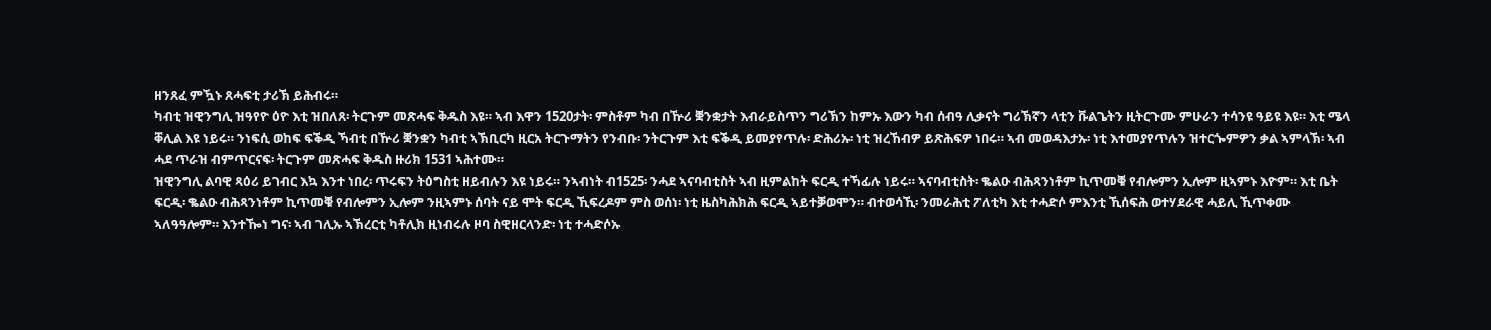ዘንጸፈ ምዃኑ ጸሓፍቲ ታሪኽ ይሕብሩ።
ካብቲ ዝዊንግሊ ዝዓየዮ ዕዮ እቲ ዝበለጸ፡ ትርጉም መጽሓፍ ቅዱስ እዩ። ኣብ እዋን 1520ታት፡ ምስቶም ካብ በዅሪ ቛንቋታት እብራይስጥን ግሪኽን ከምኡ እውን ካብ ሰብዓ ሊቃናት ግሪኽኛን ላቲን ቩልጌትን ዚትርጉሙ ምሁራን ተሳንዩ ዓይዩ እዩ። እቲ ሜላ ቐሊል እዩ ነይሩ። ንነፍሲ ወከፍ ፍቕዲ ኻብቲ በዅሪ ቛንቋን ካብቲ ኣኽቢርካ ዚርአ ትርጉማትን የንብቡ፡ ንትርጉም እቲ ፍቕዲ ይመያየጥሉ፡ ድሕሪኡ፡ ነቲ ዝረኸብዎ ይጽሕፍዎ ነበሩ። ኣብ መወዳእታኡ፡ ነቲ እተመያየጥሉን ዝተርጐምዎን ቃል ኣምላኽ፡ ኣብ ሓደ ጥራዝ ብምጥርናፍ፡ ትርጉም መጽሓፍ ቅዱስ ዙሪክ 1531 ኣሕተሙ።
ዝዊንግሊ ልባዊ ጻዕሪ ይገብር እኳ እንተ ነበረ፡ ጥሩፍን ትዕግስቲ ዘይብሉን እዩ ነይሩ። ንኣብነት ብ1525፡ ንሓደ ኣናባብቲስት ኣብ ዚምልከት ፍርዲ ተኻፊሉ ነይሩ። ኣናባብቲስት፡ ቈልዑ ብሕጻንነቶም ኪጥመቑ የብሎምን ኢሎም ዚኣምኑ እዮም። እቲ ቤት ፍርዲ፡ ቈልዑ ብሕጻንነቶም ኪጥመቑ የብሎምን ኢሎም ንዚኣምኑ ሰባት ናይ ሞት ፍርዲ ኺፍረዶም ምስ ወሰነ፡ ነቲ ዜስካሕክሕ ፍርዲ ኣይተቓወሞን። ብተወሳኺ፡ ንመራሕቲ ፖለቲካ እቲ ተሓድሶ ምእንቲ ኺሰፍሕ ወተሃደራዊ ሓይሊ ኺጥቀሙ ኣለዓዓሎም። እንተዀነ ግና፡ ኣብ ገሊኡ ኣኽረርቲ ካቶሊክ ዚነብሩሉ ዞባ ስዊዘርላንድ፡ ነቲ ተሓድሶኡ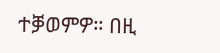ተቓወምዎ። በዚ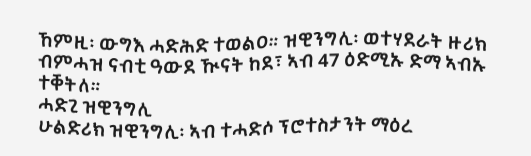ኸምዚ፡ ውግእ ሓድሕድ ተወልዐ። ዝዊንግሊ፡ ወተሃደራት ዙሪክ ብምሓዝ ናብቲ ዓውደ ዂናት ከደ፣ ኣብ 47 ዕድሚኡ ድማ ኣብኡ ተቐትለ።
ሓድጊ ዝዊንግሊ
ሁልድሪክ ዝዊንግሊ፡ ኣብ ተሓድሶ ፕሮተስታንት ማዕረ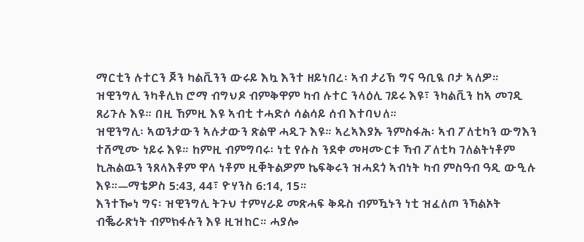ማርቲን ሉተርን ጆን ካልቪንን ውሩይ እኳ እንተ ዘይነበረ፡ ኣብ ታሪኽ ግና ዓቢዪ ቦታ ኣለዎ። ዝዊንግሊ ንካቶሊክ ሮማ ብግህዶ ብምቅዋም ካብ ሉተር ንላዕሊ ገይሩ እዩ፣ ንካልቪን ከኣ መገዲ ጸሪጉሉ እዩ። በዚ ኸምዚ እዩ ኣብቲ ተሓድሶ ሳልሳይ ሰብ እተባህለ።
ዝዊንግሊ፡ ኣወንታውን ኣሉታውን ጽልዋ ሓዲጉ እዩ። ኣረኣእያኡ ንምስፋሕ፡ ኣብ ፖለቲካን ውግእን ተሸሚሙ ነይሩ እዩ። ከምዚ ብምግባሩ፡ ነቲ የሱስ ንደቀ መዛሙርቱ ኻብ ፖለቲካ ገለልትነቶም ኪሕልዉን ንጸላእቶም ዋላ ነቶም ዚቐትልዎም ኬፍቅሩን ዝሓደጎ ኣብነት ካብ ምስዓብ ዓዲ ውዒሉ እዩ።—ማቴዎስ 5:43, 44፣ ዮሃንስ 6:14, 15።
እንተዀነ ግና፡ ዝዊንግሊ ትጉህ ተምሃራይ መጽሓፍ ቅዱስ ብምዃኑን ነቲ ዝፈለጦ ንኻልኦት ብቘራጽነት ብምክፋሉን እዩ ዚዝከር። ሓያሎ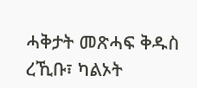ሓቅታት መጽሓፍ ቅዱስ ረኺቡ፣ ካልኦት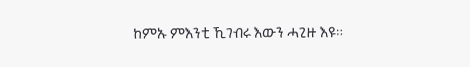ከምኡ ምእንቲ ኺገብሩ እውን ሓጊዙ እዩ።